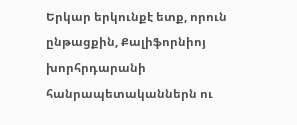Երկար երկունքէ ետք, որուն ընթացքին, Քալիֆորնիոյ խորհրդարանի հանրապետականներն ու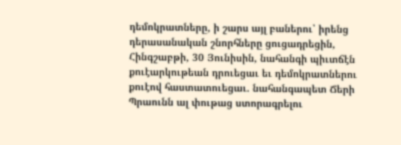դեմոկրատները, ի շարս այլ բաներու՝ իրենց դերասանական շնորհները ցուցադրեցին, Հինգշաբթի, 30 Յունիսին, նահանգի պիւտճէն քուէարկութեան դրուեցաւ եւ դեմոկրատներու քուէով հաստատուեցաւ. նահանգապետ Ճերի Պրաունն ալ փութաց ստորագրելու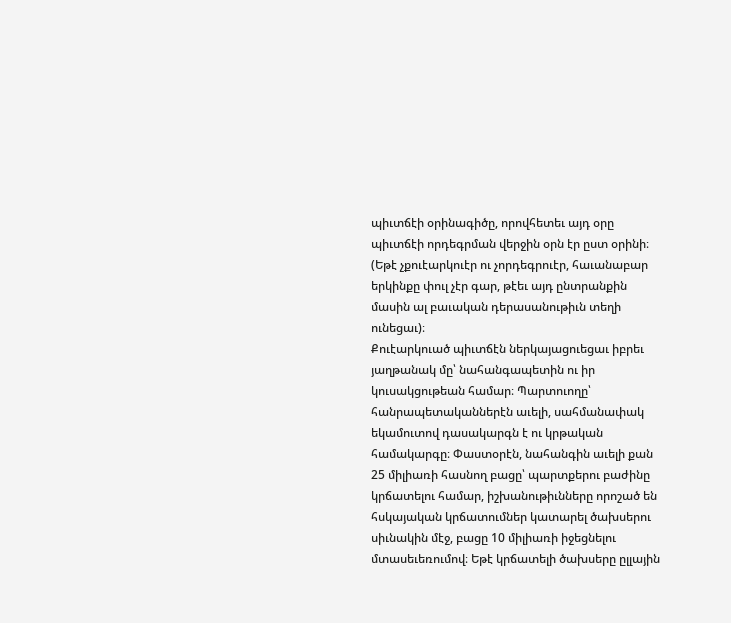պիւտճէի օրինագիծը, որովհետեւ այդ օրը պիւտճէի որդեգրման վերջին օրն էր ըստ օրինի։ (Եթէ չքուէարկուէր ու չորդեգրուէր, հաւանաբար երկինքը փուլ չէր գար, թէեւ այդ ընտրանքին մասին ալ բաւական դերասանութիւն տեղի ունեցաւ)։
Քուէարկուած պիւտճէն ներկայացուեցաւ իբրեւ յաղթանակ մը՝ նահանգապետին ու իր կուսակցութեան համար։ Պարտուողը՝ հանրապետականներէն աւելի, սահմանափակ եկամուտով դասակարգն է ու կրթական համակարգը։ Փաստօրէն, նահանգին աւելի քան 25 միլիառի հասնող բացը՝ պարտքերու բաժինը կրճատելու համար, իշխանութիւնները որոշած են հսկայական կրճատումներ կատարել ծախսերու սիւնակին մէջ, բացը 10 միլիառի իջեցնելու մտասեւեռումով։ Եթէ կրճատելի ծախսերը ըլլային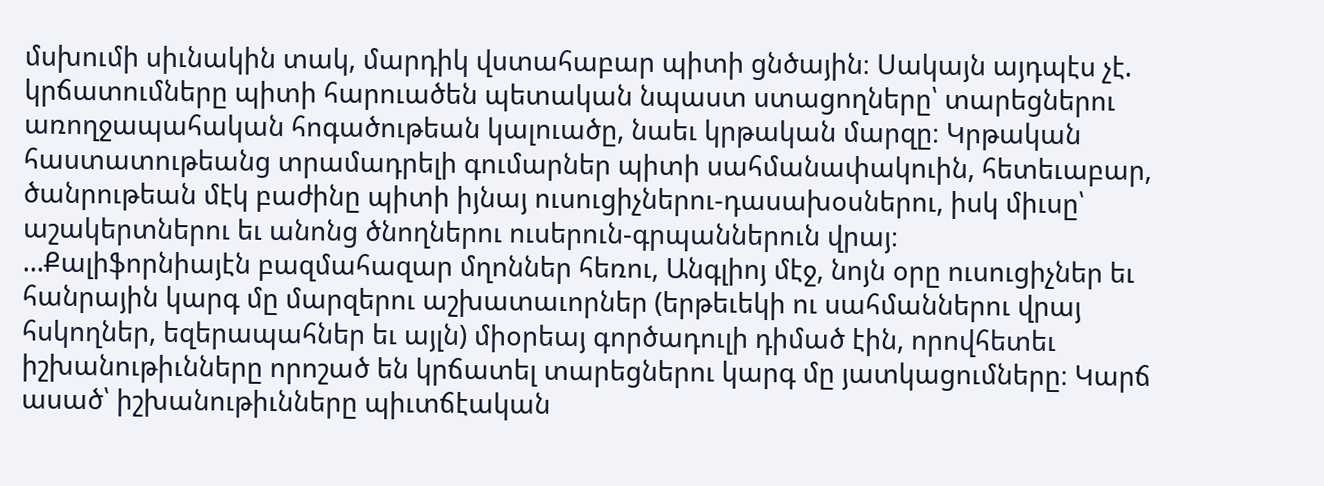մսխումի սիւնակին տակ, մարդիկ վստահաբար պիտի ցնծային։ Սակայն այդպէս չէ. կրճատումները պիտի հարուածեն պետական նպաստ ստացողները՝ տարեցներու առողջապահական հոգածութեան կալուածը, նաեւ կրթական մարզը։ Կրթական հաստատութեանց տրամադրելի գումարներ պիտի սահմանափակուին, հետեւաբար, ծանրութեան մէկ բաժինը պիտի իյնայ ուսուցիչներու-դասախօսներու, իսկ միւսը՝ աշակերտներու եւ անոնց ծնողներու ուսերուն-գրպաններուն վրայ։
…Քալիֆորնիայէն բազմահազար մղոններ հեռու, Անգլիոյ մէջ, նոյն օրը ուսուցիչներ եւ հանրային կարգ մը մարզերու աշխատաւորներ (երթեւեկի ու սահմաններու վրայ հսկողներ, եզերապահներ եւ այլն) միօրեայ գործադուլի դիմած էին, որովհետեւ իշխանութիւնները որոշած են կրճատել տարեցներու կարգ մը յատկացումները։ Կարճ ասած՝ իշխանութիւնները պիւտճէական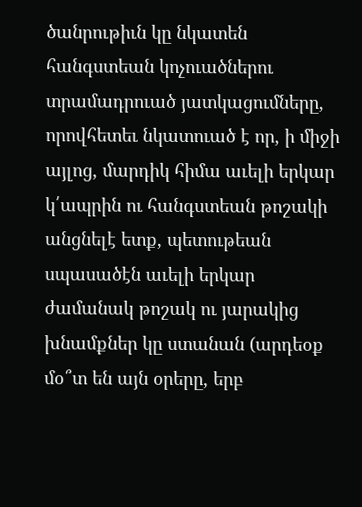ծանրութիւն կը նկատեն հանգստեան կոչուածներու տրամադրուած յատկացումները, որովհետեւ նկատուած է որ, ի միջի այլոց, մարդիկ հիմա աւելի երկար կ՛ապրին ու հանգստեան թոշակի անցնելէ ետք, պետութեան սպասածէն աւելի երկար ժամանակ թոշակ ու յարակից խնամքներ կը ստանան (արդեօք մօ՞տ են այն օրերը, երբ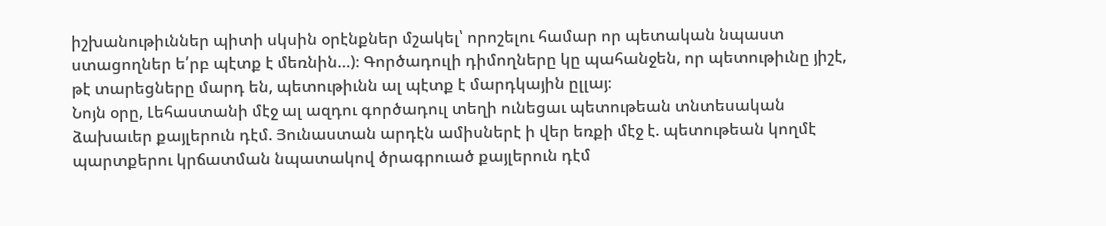իշխանութիւններ պիտի սկսին օրէնքներ մշակել՝ որոշելու համար որ պետական նպաստ ստացողներ ե՛րբ պէտք է մեռնին…)։ Գործադուլի դիմողները կը պահանջեն, որ պետութիւնը յիշէ, թէ տարեցները մարդ են, պետութիւնն ալ պէտք է մարդկային ըլլայ։
Նոյն օրը, Լեհաստանի մէջ ալ ազդու գործադուլ տեղի ունեցաւ պետութեան տնտեսական ձախաւեր քայլերուն դէմ. Յունաստան արդէն ամիսներէ ի վեր եռքի մէջ է. պետութեան կողմէ պարտքերու կրճատման նպատակով ծրագրուած քայլերուն դէմ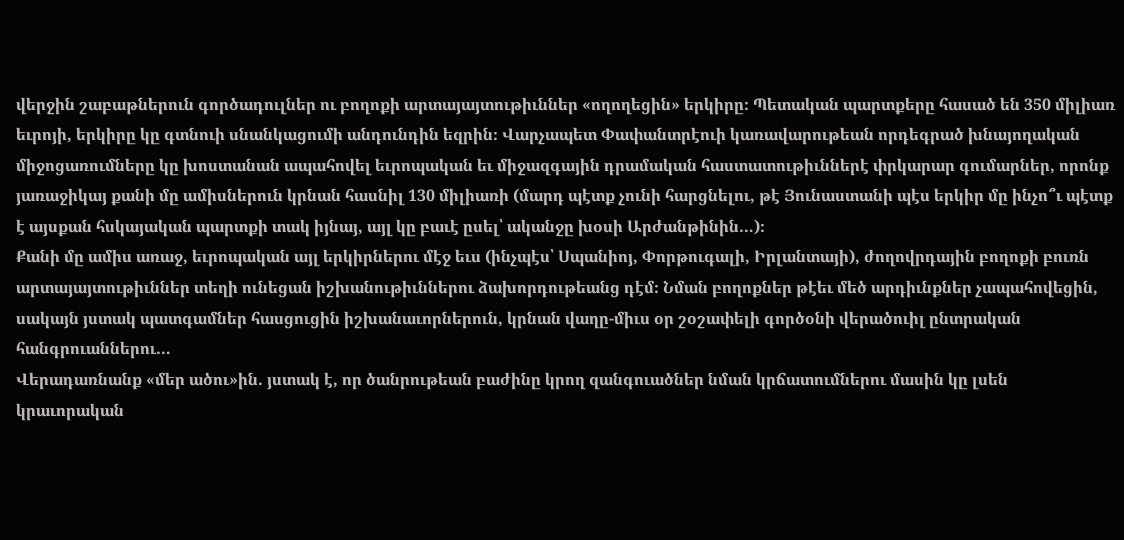վերջին շաբաթներուն գործադուլներ ու բողոքի արտայայտութիւններ «ողողեցին» երկիրը։ Պետական պարտքերը հասած են 350 միլիառ եւրոյի, երկիրը կը գտնուի սնանկացումի անդունդին եզրին։ Վարչապետ Փափանտրէուի կառավարութեան որդեգրած խնայողական միջոցառումները կը խոստանան ապահովել եւրոպական եւ միջազգային դրամական հաստատութիւններէ փրկարար գումարներ, որոնք յառաջիկայ քանի մը ամիսներուն կրնան հասնիլ 130 միլիառի (մարդ պէտք չունի հարցնելու, թէ Յունաստանի պէս երկիր մը ինչո՞ւ պէտք է այսքան հսկայական պարտքի տակ իյնայ, այլ կը բաւէ ըսել՝ ականջը խօսի Արժանթինին…)։
Քանի մը ամիս առաջ, եւրոպական այլ երկիրներու մէջ եւս (ինչպէս՝ Սպանիոյ, Փորթուգալի, Իրլանտայի), ժողովրդային բողոքի բուռն արտայայտութիւններ տեղի ունեցան իշխանութիւններու ձախորդութեանց դէմ։ Նման բողոքներ թէեւ մեծ արդիւնքներ չապահովեցին, սակայն յստակ պատգամներ հասցուցին իշխանաւորներուն, կրնան վաղը-միւս օր շօշափելի գործօնի վերածուիլ ընտրական հանգրուաններու…
Վերադառնանք «մեր ածու»ին. յստակ է, որ ծանրութեան բաժինը կրող զանգուածներ նման կրճատումներու մասին կը լսեն կրաւորական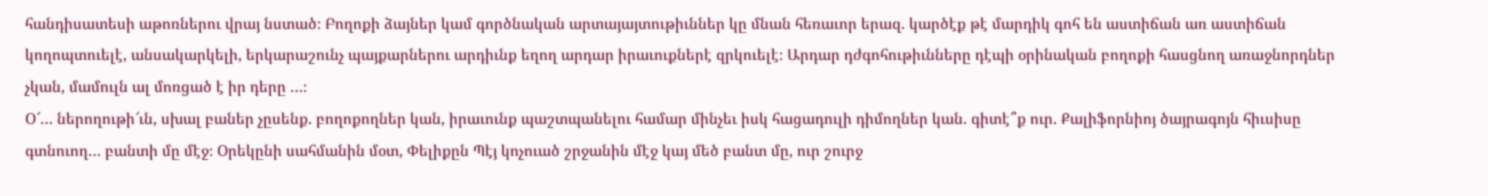հանդիսատեսի աթոռներու վրայ նստած։ Բողոքի ձայներ կամ գործնական արտայայտութիւններ կը մնան հեռաւոր երազ. կարծէք թէ մարդիկ գոհ են աստիճան առ աստիճան կողոպտուելէ, անսակարկելի, երկարաշունչ պայքարներու արդիւնք եղող արդար իրաւուքներէ զրկուելէ։ Արդար դժգոհութիւնները դէպի օրինական բողոքի հասցնող առաջնորդներ չկան, մամուլն ալ մոռցած է իր դերը …։
Օ՜… ներողութի՜ւն, սխալ բաներ չըսենք. բողոքողներ կան, իրաւունք պաշտպանելու համար մինչեւ իսկ հացադուլի դիմողներ կան. գիտէ՞ք ուր. Քալիֆորնիոյ ծայրագոյն հիւսիսը գտնուող… բանտի մը մէջ։ Օրեկընի սահմանին մօտ, Փելիքըն Պէյ կոչուած շրջանին մէջ կայ մեծ բանտ մը, ուր շուրջ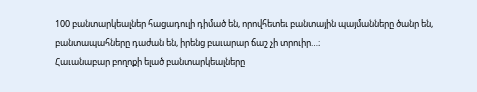100 բանտարկեալներ հացադուլի դիմած են, որովհետեւ բանտային պայմանները ծանր են, բանտապահները դաժան են, իրենց բաւարար ճաշ չի տրուիր…։
Հաւանաբար բողոքի ելած բանտարկեալները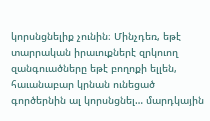կորսնցնելիք չունին։ Մինչդեռ, եթէ տարրական իրաւուքներէ զրկուող զանգուածները եթէ բողոքի ելլեն, հաւանաբար կրնան ունեցած գործերնին ալ կորսնցնել… մարդկային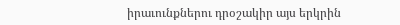իրաւունքներու դրօշակիր այս երկրին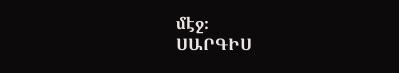մէջ։
ՍԱՐԳԻՍ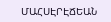ՄԱՀՍԷՐԷՃԵԱՆ